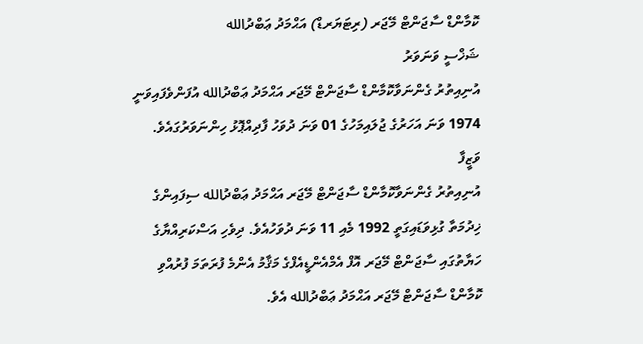ކޮމާންޑް ސާޖަންޓް މޭޖަރ (ރިޓަޔަރޑް) އަޙްމަދު ޢަބްދުالله
ޝަޚްސީ ވަނަވަރު
އުނިއިތުރު ގެންނަވާކޮމާންޑް ސާޖަންޓް މޭޖަރ އަޙްމަދު ޢަބްދުالله އުފަންވެފައިވަނީ 1974 ވަނަ އަހަރުގެ ޖުލައިމަހުގެ 01 ވަނަ ދުވަހު ފާދިއްޕޮޅު ހިންނަވަރުގައެވެ.
ވަޒީފާ
އުނިއިތުރު ގެންނަވާކޮމާންޑް ސާޖަންޓް މޭޖަރ އަޙްމަދު ޢަބްދުالله ސިފައިންގެ ޚިދުމަތާ ގުޅިވަޑައިގަތީ 1992 މެއި 11 ވަނަ ދުވަހުއެވެ. ދިވެހި އަސްކަރިއްޔާގެ ހަޔާތުގައި ސާޖަންޓް މޭޖަރ އޮފް އެމްއެންޑީއެފްގެ މަޤާމު އެންމެ ފުރަތަމަ ފުރުއްވި ކޮމާންޑް ސާޖަންޓް މޭޖަރ އަޙްމަދު ޢަބްދުالله އެވެ.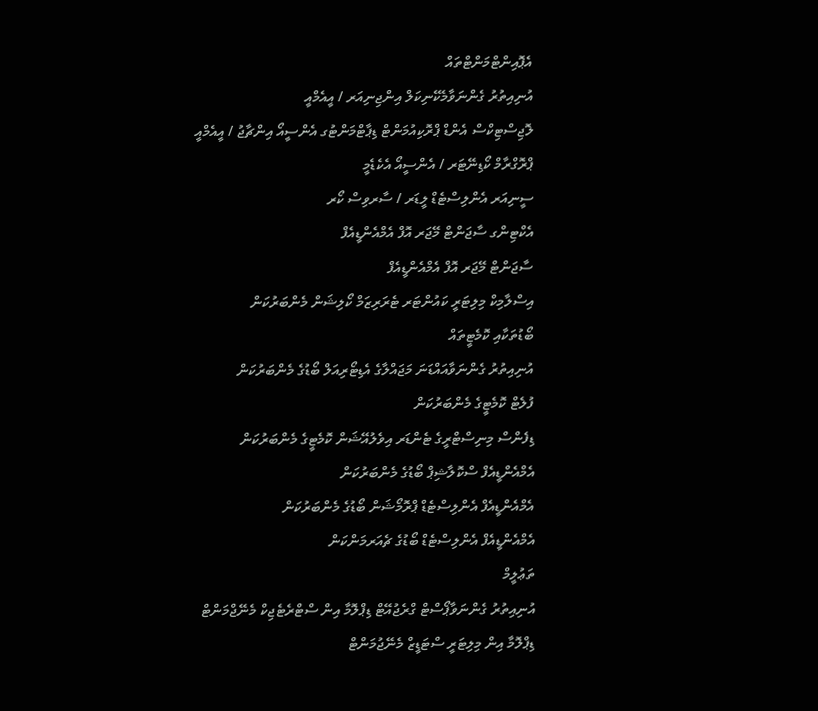އެޕޮއިންޓްމަންޓްތައް
އުނިއިތުރު ގެންނަވާމެކޭނިކަލް އިންޖިނިއަރ / އީއެމްއީ
ލޮޖިސްޓިކްސް އެންޑް ޕްރޮކިއުމަންޓް ޑިޕާޓްމަންޓުގ އެންސީއޯ އިންޗާޖު / އީއެމްއީ
ޕްރޮގްރާމް ކޯޑިނޭޓަރ / އެންސީއޯ އެކެޑެމީ
ސީނިއަރ އެންލިސްޓެޑް ލީޑަރ / ސާރވިސް ކޯރ
އެކްޓިންގ ސާޖަންޓް މޭޖަރ އޮފް އެމްއެންޑީއެފް
ސާޖަންޓް މޭޖަރ އޮފް އެމްއެންޑީއެފް
އިސްލާމިކް މިލިޓަރީ ކައުންޓަރ ޓެރަރިޒަމް ކޯލިޝަން މެންބަރުކަން
ބޯޑުތަކާއި ކޮމެޓީތައް
އުނިއިތުރު ގެންނަވާއައްޑަނަ މަޖައްލާގެ އެޑިޓޯރިއަލް ބޯޑުގެ މެންބަރުކަން
ފުލެޓް ކޮމެޓީގެ މެންބަރުކަން
ޑިފެންސް މިނިސްޓްރީގެ ޓެންޑަރ އިވެލުއޭޝަން ކޮމެޓީގެ މެންބަރުކަން
އެމްއެންޑީއެފް ސްކޮލާޝިޕް ބޯޑުގެ މެންބަރުކަން
އެމްއެންޑީއެފް އެންލިސްޓެޑް ޕްރޮމޯޝަން ބޯޑުގެ މެންބަރުކަން
އެމްއެންޑީއެފް އެންލިސްޓެޑް ބޯޑުގެ ޗެއަރމަންކަން
ތަޢުލީމް
އުނިއިތުރު ގެންނަވާޕޯސްޓް ގްރެޖުއޭޓް ޑިޕްލޮމާ އިން ސްޓްރެޓެޖިކް މެނޭޖްމަންޓް
ޑިޕްލޮމާ އިން މިލިޓަރީ ސްޓަޑީޒް މެނޭޖުމަންޓް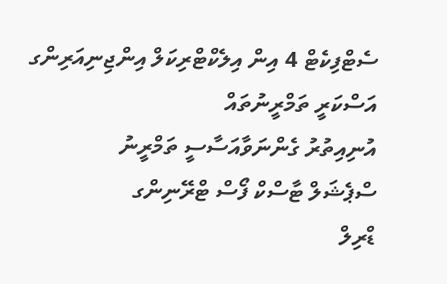ސެޓްފިކެޓް 4 އިން އިލެކްޓްރިކަލް އިންޖިނިއަރިންގ
އަސްކަރީ ތަމްރީނުތައް
އުނިއިތުރު ގެންނަވާއަސާސީ ތަމްރީނު
ސްޕެޝަލް ޓާސްކް ފޯސް ޓްރޭނިންގ
ޑްރިލް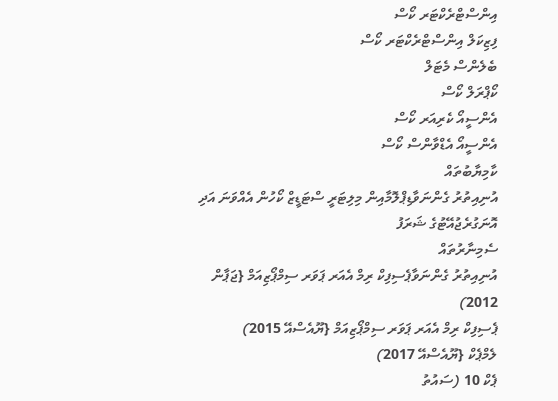އިންސްޓްރެކްޓަރ ކޯސް
ފިޒިކަލް އިންސްޓްރެކްޓަރ ކޯސް
ބެލެންސް މެޓަލް
ކޯޕްރަލް ކޯސް
އެންސީއޯ ކެރިއަރ ކޯސް
އެންސީއޯ އެޑްވާންސް ކޯސް
ކާމިޔާބުތައް
އުނިއިތުރު ގެންނަވާޑިޕްލޮމާއިން މިލިޓަރީ ސްޓަޑީޒް ކޯހުން އެއްވަނަ އަދި އޮނަގުރެޖުއޭޓުގެ ޝަރަފު
ސެމިނާރުތައް
އުނިއިތުރު ގެންނަވާޕެސިފިކް ރިމް އެއަރ ޕަވަރ ސިމްޕޯޒިއަމް {ޖަޕާން 2012)
ޕެސިފިކް ރިމް އެއަރ ޕަވަރ ސިމްޕޯޒިއަމް {ޔޫއެސްއޭ 2015)
ލެމްޕެކް {ޔޫއެސްއޭ 2017)
ޕެކް 10 (ސައުތު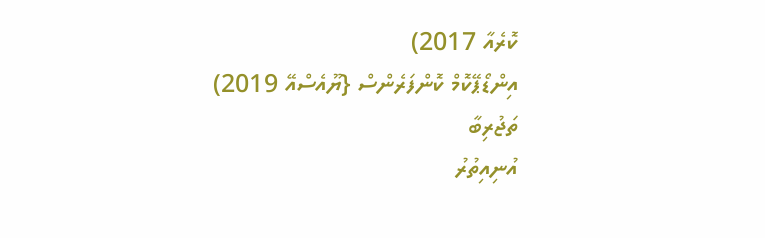ކޮރެއާ 2017)
އިންޑޯޕޭކޮމް ކޮންފަރެންސް {ޔޫއެސްއޭ 2019)
ތަޖުރިބާ
އުނިއިތުރު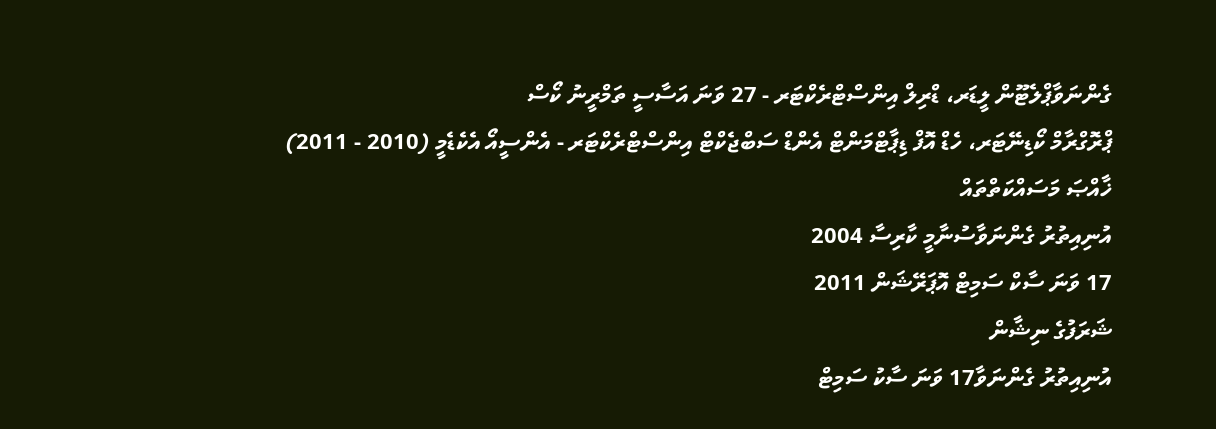ގެންނަވާޕްލެޓޫން ލީޑަރ، ޑްރިލް އިންސްޓްރެކްޓަރ - 27 ވަނަ އަސާސީ ތަމްރީނު ކޯސް
ޕްރޮގްރާމް ކޯޑިނޭޓަރ، ހެޑް އޮފް ޑިޕާޓްމަންޓް އެންޑް ސަބްޖެކްޓް އިންސްޓްރެކްޓަރ - އެންސީއޯ އެކެޑެމީ (2010 - 2011)
ޚާއްޞަ މަސައްކަތްތައް
އުނިއިތުރު ގެންނަވާސުނާމީ ކާރިސާ 2004
17 ވަނަ ސާކް ސަމިޓް އޮޕަރޭޝަން 2011
ޝަރަފުގެ ނިޝާން
އުނިއިތުރު ގެންނަވާ17 ވަނަ ސާކު ސަމިޓް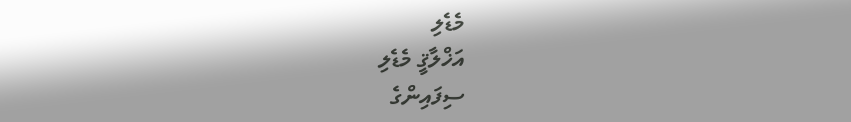މެޑެލި
އަޚްލާޤީ މެޑެލި
ސިފައިންގެ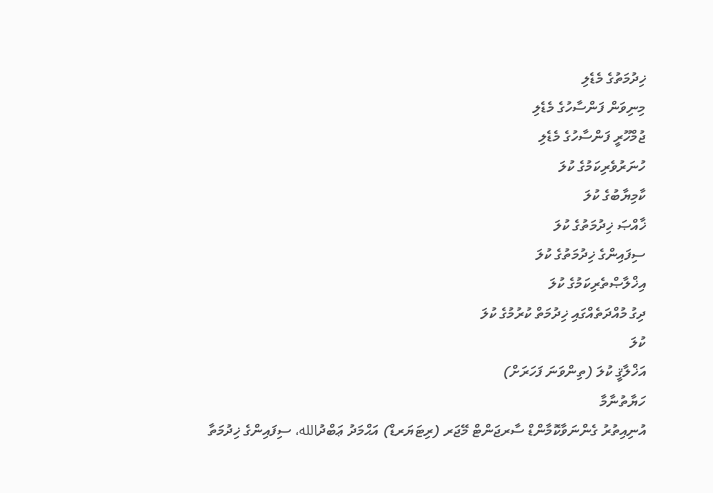ޚިދުމަތުގެ މެޑެލި
މިނިވަން ފަންސާހުގެ މެޑެލި
ޖުމްހޫރީ ފަންސާހުގެ މެޑެލި
ހުނަރުވެރިކަމުގެ ކުލަ
ކާމިޔާބުގެ ކުލަ
ޚާއްޞަ ޚިދުމަތުގެ ކުލަ
ސިފައިންގެ ޚިދުމަތުގެ ކުލަ
އިޚްލާޞްތެރިކަމުގެ ކުލަ
ދިގު މުއްދަތެއްގައި ޚިދުމަތް ކުރުމުގެ ކުލަ
ކުލަ
އަޚްލާޤީ ކުލަ (ތިންވަނަ ފަހަރަށް)
ހަޔާތުނާމާ
އުނިއިތުރު ގެންނަވާކޮމާންޑް ސާރޖަންޓް މޭޖަރ (ރިޓަޔަރޑް) އަޙްމަދު ޢަބްދުالله، ސިފައިންގެ ޚިދުމަތާ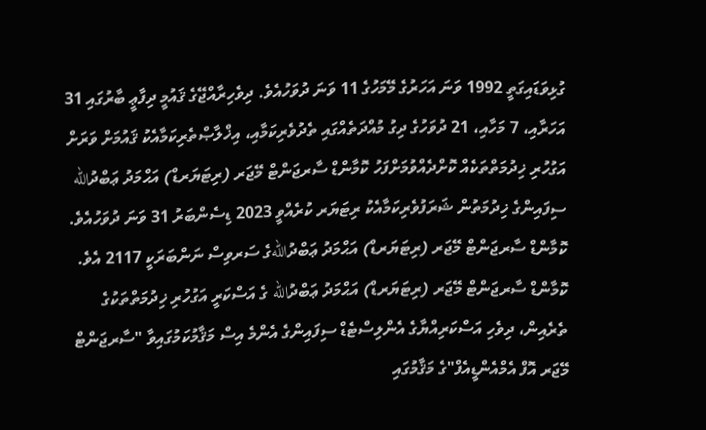ގުޅިވަޑައިގަތީ 1992 ވަނަ އަހަރުގެ މޭމަހުގެ 11 ވަނަ ދުވަހުއެވެ. ދިވެހިރާއްޖޭގެ ޤައުމީ ދިފާޢީ ބާރުގައި 31 އަހަރާއި، 7 މަހާއި، 21 ދުވަހުގެ ދިގު މުއްދަތެއްގައި ތެދުވެރިކަމާއި، އިޚްލާޞްތެރިކަމާއެކު ޤައުމަށް ވަރަށް އަގުހުރި ޚިދުމަތްތަކެއް ކޮށްދެއްވުމަށްފަހު ކޮމާންޑް ސާރޖަންޓް މޭޖަރ (ރިޓަޔަރޑް) އަޙްމަދު ޢަބްދުالله ސިފައިންގެ ޚިދުމަތުން ޝަރަފުވެރިކަމާއެކު ރިޓަޔަރ ކުރެއްވީ 2023 ޑިސެންބަރު 31 ވަނަ ދުވަހުއެވެ. ކޮމާންޑް ސާރޖަންޓް މޭޖަރ (ރިޓަޔަރޑް) އަޙްމަދު ޢަބްދުاللهގެ ސަރވިސް ނަންބަރަކީ 2117 އެވެ.
ކޮމާންޑް ސާރޖަންޓް މޭޖަރ (ރިޓަޔަރޑް) އަޙްމަދު ޢަބްދުالله ގެ އަސްކަރީ އަގުހުރި ޚިދުމަތްތަކުގެ ތެރެއިން، ދިވެހި އަސްކަރިއްޔާގެ އެންލިސްޓެޑް ސިފައިންގެ އެންމެ އިސް މަޤާމުކަމުގައިވާ "ސާރޖަންޓް މޭޖަރ އޮފް އެމްއެންޑީއެފް"ގެ މަޤާމުގައި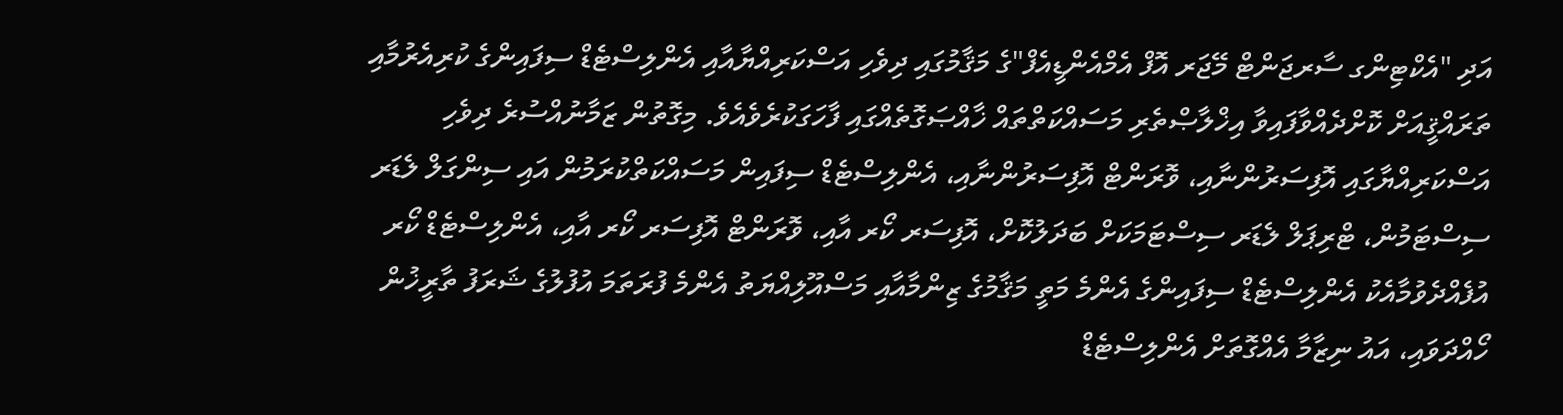އަދި "އެކްޓިންގ ސާރޖަންޓް މޭޖަރ އޮފް އެމްއެންޑީއެފް"ގެ މަޤާމުގައި ދިވެހި އަސްކަރިއްޔާއާއި އެންލިސްޓެޑް ސިފައިންގެ ކުރިއެރުމާއި ތަރައްޤީއަށް ކޮށްދެއްވާފައިވާ އިޚްލާޞްތެރި މަސައްކަތްތައް ޚާއްޞަގޮތެއްގައި ފާހަގަކުރެވެއެވެ. މިގޮތުން ޒަމާނުއްސުރެ ދިވެހި އަސްކަރިއްޔާގައި އޮފިސަރުންނާއި، ވޮރަންޓް އޮފިސަރުންނާއި، އެންލިސްޓެޑް ސިފައިން މަސައްކަތްކުރަމުން އައި ސިންގަލް ލެޑަރ ސިސްޓަމުން، ޓްރިޕަލް ލެޑަރ ސިސްޓަމަކަށް ބަދަލުކޮށް، އޮފިސަރ ކޯރ އާއި، ވޮރަންޓް އޮފިސަރ ކޯރ އާއި، އެންލިސްޓެޑް ކޯރ އުފެއްދެވުމާއެކު އެންލިސްޓެޑް ސިފައިންގެ އެންމެ މަތީ މަޤާމުގެ ޒިންމާއާއި މަސްއޫލިއްޔަތު އެންމެ ފުރަތަމަ އުފުލުގެ ޝަރަފު ތާރީޚުން ހޯއްދަވައި، އައު ނިޒާމާ އެއްގޮތަށް އެންލިސްޓެޑް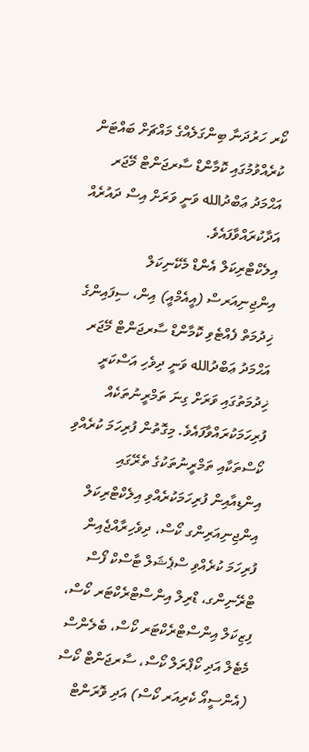ކޯރ ހަރުދަނާ ބިންގަލެއްގެ މައްޗަށް ބައްޓަން ކުރެއްވުމުގައި ކޮމާންޑް ސާރޖަންޓް މޭޖަރ އަޙްމަދު ޢަބްދުالله ވަނީ ވަރަށް އިސް ދައުރެއް އަދާކުރައްވާފައެވެ.
އިލެކްޓްރިކަލް އެންޑް މެކޭނިކަލް އިންޖިނިއަރސް (އީއެމްއީ) އިން، ސިފައިންގެ ޚިދުމަތް ފެއްޓެވި ކޮމާންޑް ސާރޖަންޓް މޭޖަރ އަޙްމަދު ޢަބްދުالله ވަނީ ދިވެހި އަސްކަރީ ޚިދުމަތުގައި ވަރަށް ގިނަ ތަމްރީނުތަކެއް ފުރިހަމަކުރައްވާފައެވެ. މިގޮތުން ފުރިހަމަ ކުރެއްވި ކޯސްތަކާއި ތަމްރީނުތަކުގެ ތެރޭގައި އިންޑިއާއިން ފުރިހަމަކުރެއްވި އިލެކްޓްރިކަލް އިންޖިނިއަރިންގ ކޯސް، ދިވެހިރާއްޖެއިން ފުރިހަމަ ކުރެއްވި ސްޕެޝަލް ޓާސްކް ފޯސް ޓްރޭނިންގ، ޑްރިލް އިންސްޓްރެކްޓަރ ކޯސް، ފިޒިކަލް އިންސްޓްރެކްޓަރ ކޯސް، ބެލެންސް މެޓެލް އަދި ކޯޕްރަލް ކޯސް، ސާރޖަންޓް ކޯސް (އެންސީއޯ ކެރިއަރ ކޯސް) އަދި ވޮރަންޓް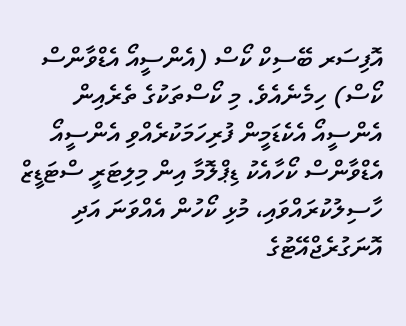އޮފިސަރ ބޭސިކް ކޯސް (އެންސީއޯ އެޑްވާންސް ކޯސް) ހިމެނެއެވެ. މި ކޯސްތަކުގެ ތެރެއިން އެންސީއޯ އެކެޑަމީން ފުރިހަމަކުރެއްވި އެންސީއޯ އެޑްވާންސް ކޯހާއެކު ޑިޕްލޮމާ އިން މިލިޓަރީ ސްޓަޑީޒް ހާސިލުކުރައްވައި، މުޅި ކޯހުން އެއްވަނަ އަދި އޮނަގުރެޖްއޭޓުގެ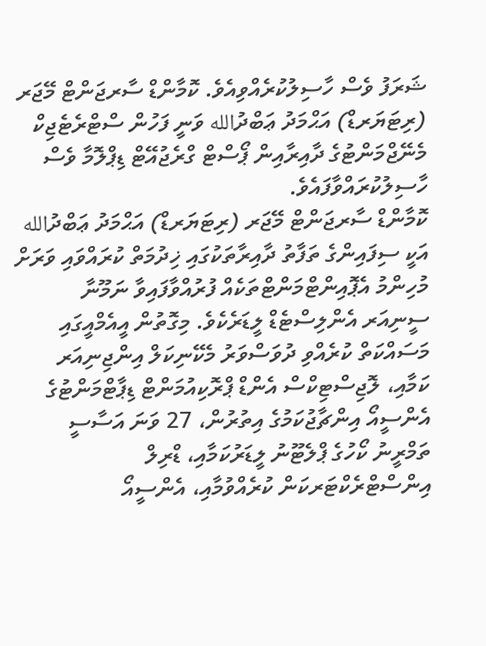ޝަރަފު ވެސް ހާސިލުކުރެއްވިއެވެ. ކޮމާންޑް ސާރޖަންޓް މޭޖަރ (ރިޓަޔަރޑް) އަޙްމަދު ޢަބްދުالله ވަނީ ފަހުން ސްޓްރެޓެޖިކް މެނޭޖްމަންޓުގެ ދާއިރާއިން ޕޯސްޓް ގްރެޖުއޭޓް ޑިޕްލޮމާ ވެސް ހާސިލުކުރައްވާފައެވެ.
ކޮމާންޑް ސާރޖަންޓް މޭޖަރ (ރިޓަޔަރޑް) އަޙްމަދު ޢަބްދުالله އަކީ ސިފައިންގެ ތަފާތު ދާއިރާތަކުގައި ޚިދުމަތް ކުރައްވައި ވަރަށް މުހިންމު އެޕޮއިންޓްމަންޓްތަކެއް ފުރުއްވާފައިވާ ނަމޫނާ ސީނިއަރ އެންލިސްޓެޑް ލީޑަރެކެވެ. މިގޮތުން އީއެމްއީގައި މަސައްކަތް ކުރެއްވި ދުވަސްވަރު މެކޭނިކަލް އިންޖިނިއަރ ކަމާއި، ލޮޖިސްޓިކްސް އެންޑް ޕްރޮކިއުމަންޓް ޑިޕާޓްމަންޓުގެ އެންސީއޯ އިންޗާޖުކަމުގެ އިތުރުން، 27 ވަނަ އަސާސީ ތަމްރީނު ކޯހުގެ ޕްލެޓޫނު ލީޑަރުކަމާއި، ޑްރިލް އިންސްޓްރެކްޓަރކަން ކުރެއްވުމާއި، އެންސީއޯ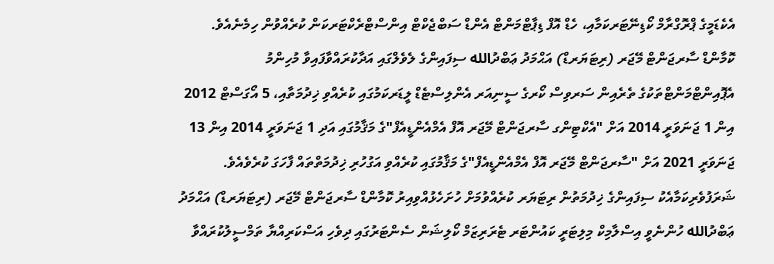އެކެޑަމީގެ ޕްރޮގްރާމް ކޯޑިނޭޓަރކަމާއި، ހެޑް އޮފް ޑިޕާޓްމަންޓް އެންޑް ސަބްޖެކްޓް އިންސްޓްރެކްޓަރކަން ކުރެއްވުން ހިމެނެއެވެ. ކޮމާންޑް ސާރޖަންޓް މޭޖަރ (ރިޓަޔަރޑް) އަޙްމަދު ޢަބްދުالله ސިފައިންގެ ލެވެލްގައި އަދާކުރައްވާފައިވާ މުހިންމު އެޕޮއިންޓްމަންޓްތަކުގެ ތެރެއިން ސަރވިސް ކޯރގެ ސީނިއަރ އެންލިސްޓެޑް ލީޑަރކަމުގައި ކުރެއްވި ޚިދުމަތާއި، 5 އޯގަސްޓް 2012 އިން 1 ޖަނަވަރީ 2014 އަށް "އެކްޓިންގ ސާރޖަންޓް މޭޖަރ އޮފް އެމްއެންޑީއެފް"ގެ މަޤާމުގައި އަދި 1 ޖަނަވަރީ 2014 އިން 13 ޖަނަވަރީ 2021 އަށް "ސާރޖަންޓް މޭޖަރ އޮފް އެމްއެންޑީއެފް"ގެ މަޤާމުގައި ކުރެއްވި އަގުހުރި ޚިދުމަތްތައް ފާހަގަ ކުރެވެއެވެ. ޝަރަފުވެރިކަމާއެކު ސިފައިންގެ ޚިދުމަތުން ރިޓަޔަރ ކުރެއްވުމަށް ހުށަހެޅުއްވިއިރު ކޮމާންޑް ސާރޖަންޓް މޭޖަރ (ރިޓަޔަރޑް) އަޙްމަދު ޢަބްދުالله ހުންނެވީ އިސްލާމިކް މިލިޓަރީ ކައުންޓަރ ޓެރަރިޒަމް ކޯލިޝަން ސެންޓަރުގައި ދިވެހި އަސްކަރިއްޔާ ތަމްސީލުކުރައްވާ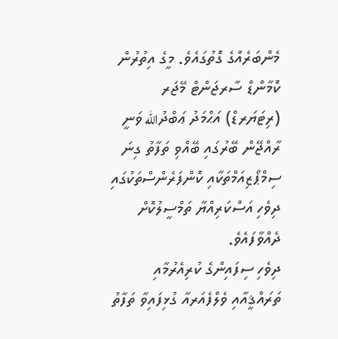މެންބަރެއްގެ ގޮތުގައެވެ. މީގެ އިތުރުން ކޮމާންޑް ސާރޖަންޓް މޭޖަރ (ރިޓަޔަރޑް) އަޙްމަދު ޢަބްދުالله ވަނީ ރާއްޖޭން ބޭރުގައި ބޭއްވި ތަފާތު ގިނަ ސިމްޕޯޒިއަމްތަކާއި ކޮންފަރެންސްތަކުގައި ދިވެހި އަސްކަރިއްޔާ ތަމްސީލުކޮށް ދެއްވާފައެވެ.
ދިވެހި ސިފައިންގެ ކުރިއެރުމާއި ތަރައްޤީއާއި ވެލްފެއަރއާ ގުޅިފައިވާ ތަފާތު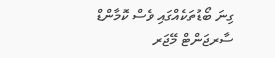ގިނަ ބޯޑުތަކެއްގައި ވެސް ކޮމާންޑް ސާރޖަންޓް މޭޖަރ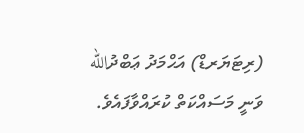(ރިޓަޔަރޑް) އަޙްމަދު ޢަބްދުالله ވަނީ މަސައްކަތް ކުރައްވާފައެވެ.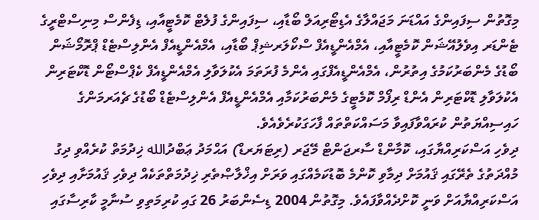މިގޮތުން ސިފައިންގެ އައްޑަނަ މަޖައްލާގެ އެޑިޓޯރިއަލް ބޯޑާއި، ސިފައިންގެ ފުލެޓް ކޮމެޓީއާއި، ޑިފެންސް މިނިސްޓްރީގެ ޓެންޑަރ އިވެލުއޭޝަން ކޮމެޓީއާއި، އެމްއެންޑީއެފް ސްކޯލަރޝިޕް ބޯޑާއި، އެމްއެންޑީއެފް އެންލިސްޓެޑް ޕްރޮމޯޝަން ބޯޑުގެ މެންބަރުކަމުގެ އިތުރުން، އެމްއެންޑީއެފްގައި އެންމެ ފުރަތަމަ އެކުލަވާލި އެމްއެންޑީއެފް ކެޕްސްޓޯން ޑޮކްޓަރިން އެކުލަވާލި ޑޮކްޓަރިން އެންޑް ރިފޯމް ކޮމެޓީގެ މެންބަރުކަމާއި އެމްއެންޑީއެފް އެންލިސްޓެޑް ބޯޑުގެ ޗެއަރމަންގެ ހައިސިއްޔަތުން ކުރައްވާފައިވާ މަސައްކަތްތައް ފާހަގަކުރެވެއެވެ.
ދިވެހި އަސްކަރިއްޔާގައި، ކޮމާންޑް ސާރޖަންޓް މޭޖަރ (ރިޓަޔަރޑް) އަޙްމަދު ޢަބްދުالله ޚިދުމަތް ކުރެއްވި ދިގު މުއްދަތުގެ ތެރޭގައި ޤައުމަށް ދިމާވި ކޮންމެ ބޮޑުކަމެއްގައި ވަރަށް އިޚްލާޞްތެރި ޚިދުމަތްތަކެއް ދިވެހި ޤައުމަށާއި ދިވެހި އަސްކަރިއްޔާއަށް ވަނީ ކޮށްދެއްވާފައެވެ. މިގޮތުން 2004 ޑިސެންބަރު 26 ގައި ކުރިމަތިވި ސުނާމީ ކާރިސާގައި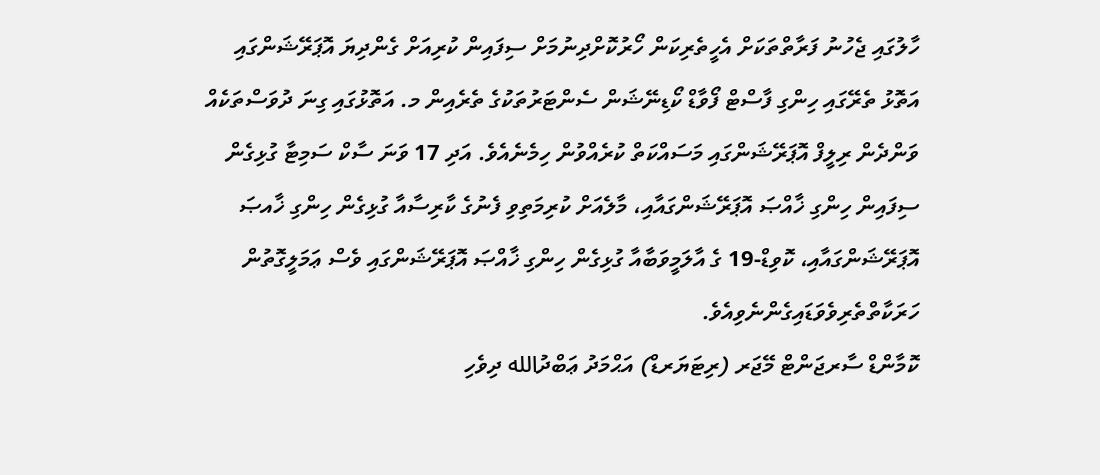ހާލުގައި ޖެހުނު ފަރާތްތަކަށް އެހީތެރިކަން ހޯރުކޮށްދިނުމަށް ސިފައިން ކުރިއަށް ގެންދިޔަ އޮޕަރޭޝަންގައި އަތޮޅު ތެރޭގައި ހިންގި ފާސްޓް ފޯވާޑް ކޯޑިނޭޝަން ސެންޓަރުތަކުގެ ތެރެއިން މ. އަތޮޅުގައި ގިނަ ދުވަސްތަކެއް ވަންދެން ރިލީފް އޮޕަރޭޝަންގައި މަސައްކަތް ކުރެއްވުން ހިމެނެއެވެ. އަދި 17 ވަނަ ސާކް ސަމިޓާ ގުޅިގެން ސިފައިން ހިންގި ޚާއްޞަ އޮޕަރޭޝަންގައާއި، މާލެއަށް ކުރިމަތިވި ފެނުގެ ކާރިސާއާ ގުޅިގެން ހިންގި ޚާއޞަ އޮޕަރޭޝަންގައާއި، ކޮވިޑް-19 ގެ އާލަމީވަބާއާ ގުޅިގެން ހިންގި ޚާއްޞަ އޮޕަރޭޝަންގައި ވެސް ޢަމަލީގޮތުން ހަރަކާތްތެރިވެވަޑައިގެންނެވިއެވެ.
ކޮމާންޑް ސާރޖަންޓް މޭޖަރ (ރިޓަޔަރޑް) އަޙްމަދު ޢަބްދުالله ދިވެހި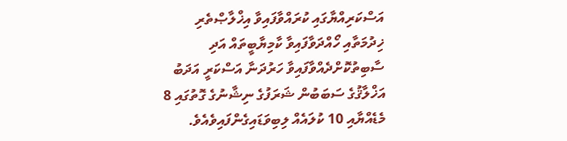އަސްކަރިއްޔާގައި ކުރައްވާފައިވާ އިޚްލާޞްތެރި ޚިދުމަތާއި ހޯއްދަވާފައިވާ ކާމިޔާބީތައް އަދި ސާބިތުކޮށްދެއްވާފައިވާ ހަރުދަނާ އަސްކަރީ އަދަބު އަޚްލާޤުގެ ސަބަބުން ޝަރަފުގެ ނިޝާނުގެ ގޮތުގައި 8 މެޑެއްޔާއި 10 ކުލައެއް ލިބިވަޑައިގެންފައިވެއެވެ.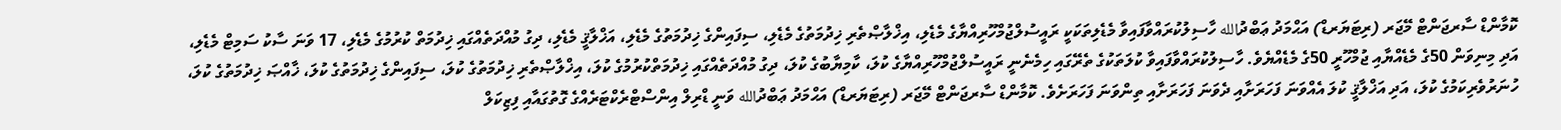ކޮމާންޑް ސާރޖަންޓް މޭޖަރ (ރިޓަޔަރޑް) އަޙްމަދު ޢަބްދުالله ހާސިލުކުރައްވާފައިވާ މެޑެލިތަކަކީ ރައީސުލްޖުމްހޫރިއްޔާގެ މެޑެލި، އިޚްލާޞްތެރި ޚިދުމަތުގެ މެޑެލި، ސިފައިންގެ ޚިދުމަތުގެ މެޑެލި، އަޚްލާޤީ މެޑެލި، ދިގު މުއްދަތެއްގައި ޚިދުމަތް ކުރުމުގެ މެޑެލި، 17 ވަނަ ސާކު ސަމިޓް މެޑެލި، އަދި މިނިވަން 50ގެ މެޑެއްޔާއި ޖުމްހޫރީ 50ގެ މެޑެއްޔެވެ. ހާސިލުކުރައްވާފައިވާ ކުލަތަކުގެ ތެރޭގައި ހިމެނެނީ ރައީސުލްޖުމްހޫރިއްޔާގެ ކުލަ، ކާމިޔާބުގެ ކުލަ، ދިގު މުއްދަތެއްގައި ޚިދުމަތްކުރުމުގެ ކުލަ، އިޚްލާޞްތެރި ޚިދުމަތުގެ ކުލަ، ސިފައިންގެ ޚިދުމަތުގެ ކުލަ، ޚާއްޞަ ޚިދުމަތުގެ ކުލަ، ހުނަރުވެރިކަމުގެ ކުލަ، އަދި އަޚްލާޤީ ކުލަ އެއްވަނަ ފަހަރަށާއި ދެވަނަ ފަހަރަށާއި ތިންވަނަ ފަހަރަށެވެ. ކޮމާންޑް ސާރޖަންޓް މޭޖަރ (ރިޓަޔަރޑް) އަޙްމަދު ޢަބްދުالله ވަނީ ޑްރިލް އިންސްޓްރެކްޓަރެއްގެ ގޮތުގައާއި ފިޒިކަލް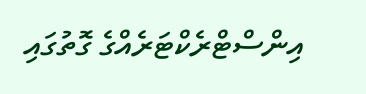އިންސްޓްރެކްޓަރެއްގެ ގޮތުގައި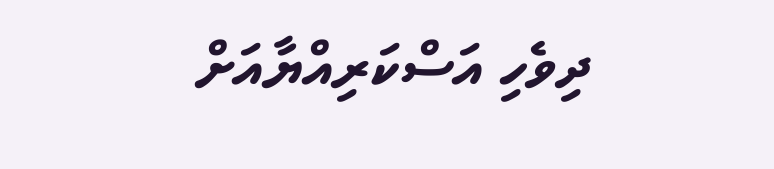ދިވެހި އަސްކަރިއްޔާއަށް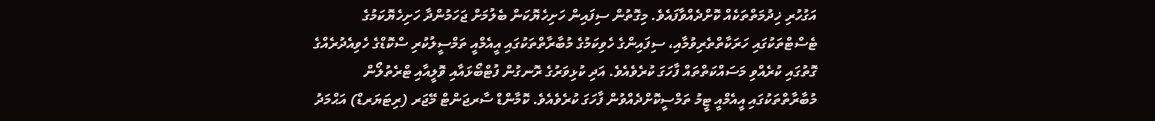އަގުހުރި ޚިދުމަތްތަކެއް ކޮށްދެއްވާފައެވެ. މިގޮތުން ސިފައިން ހަށިހެޔޮކަން ބެލުމަށް ޖަހަމުންދާ ހަށިހެޔޮކަމުގެ ޓެސްޓްތަކުގައި ހަރަކާތްތެރިވުމާއި، ސިފައިންގެ ހެވިކަމުގެ މުބާރާތްތަކުގައި އީއެމްއީ ތަމްސީލުކުރި ސްކޮޑްގެ ހެވިއެދުރެއްގެ ގޮތުގައި ކުރެއްވި މަސައްކަތްތައް ފާހަގަ ކުރެވެއެވެ. އަދި ކުޅިވަރުގެ ރޮނގުން ފުޓްބޯޅައާއި ވޮލީއާއި ޓްރެތުލޯން މުބާރާތްތަކުގައި އީއެމްއީ ޓީމު ތަމްސީކޮށްދެއްވުން ފާހަގަ ކުރެވެއެވެ. ކޮމާންޑް ސާރޖަންޓް މޭޖަރ (ރިޓަޔަރޑް) އަޙްމަދު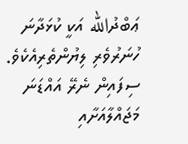ޢަބްދުالله އަކީ ކުޅަދާނަ ހުނަރުވެރި ލިޔުންތެރިއެކެވެ. ސިފައިން ނެރޭ އައްޑަނަ މަޖައްލާއަށާއި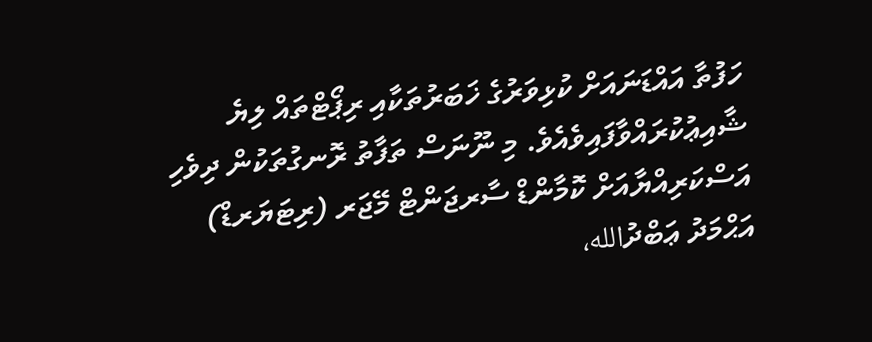ހަފުތާ އައްޑަނައަށް ކުޅިވަރުގެ ޚަބަރުތަކާއި ރިޕޯޓްތައް ލިޔެ ޝާއިޢުކުރައްވާފައިވެއެވެ. މި ނޫނަސް ތަފާތު ރޮނގުތަކުން ދިވެހި އަސްކަރިއްޔާއަށް ކޮމާންޑް ސާރޖަންޓް މޭޖަރ (ރިޓަޔަރޑް) އަޙްމަދު ޢަބްދުالله،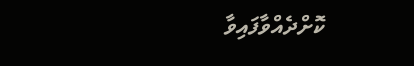ކޮށްދެއްވާފައިވާ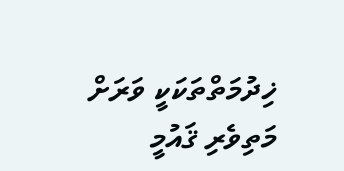ޚިދުމަތްތަކަކީ ވަރަށް މަތިވެރި ޤައުމީ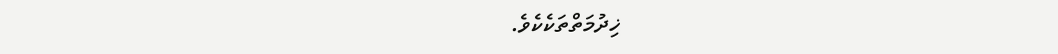ޚިދުމަތްތަކެކެވެ.